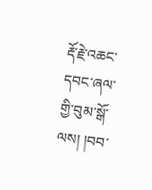རྡོ་རྗེ་འཆང་དབང་ཞལ་གྱི་བུམ་སྒོ་ལས། །བབ་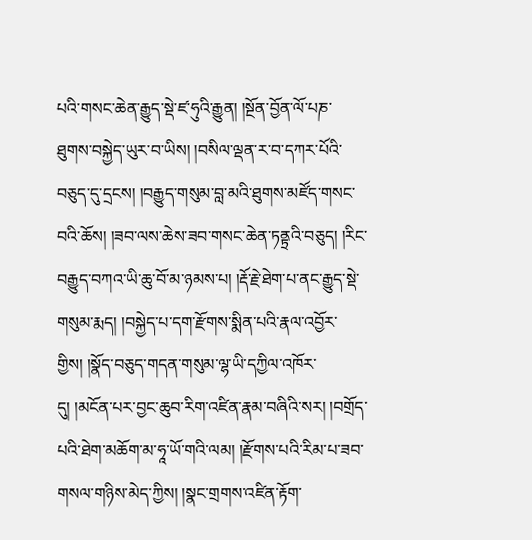པའི་གསང་ཆེན་རྒྱུད་སྡེ་ཛ་ཧུའི་རྒྱུན། །སྔོན་བྱོན་ལོ་པཎ་ཐུགས་བསྐྱེད་ཡུར་བ་ཡིས། །བསིལ་ལྡན་ར་བ་དཀར་པོའི་བཅུད་དུ་དྲངས། །བརྒྱུད་གསུམ་བླ་མའི་ཐུགས་མཛོད་གསང་བའི་ཆོས། །ཟབ་ལས་ཆེས་ཟབ་གསང་ཆེན་ཏནྟྲའི་བཅུད། །རིང་བརྒྱུད་བཀའ་ཡི་ཆུ་བོ་མ་ཉམས་པ། །རྡོ་རྗེ་ཐེག་པ་ནང་རྒྱུད་སྡེ་གསུམ་རྨད། །བསྐྱེད་པ་དག་རྫོགས་སྨིན་པའི་རྣལ་འབྱོར་གྱིས། །སྣོད་བཅུད་གདན་གསུམ་ལྷ་ཡི་དཀྱིལ་འཁོར་དུ། །མངོན་པར་བྱང་ཆུབ་རིག་འཛིན་རྣམ་བཞིའི་སར། །བགྲོད་པའི་ཐེག་མཆོག་མ་ཧཱ་ཡོ་གའི་ལམ། །རྫོགས་པའི་རིམ་པ་ཟབ་གསལ་གཉིས་མེད་ཀྱིས། །སྣང་གྲགས་འཛིན་རྟོག་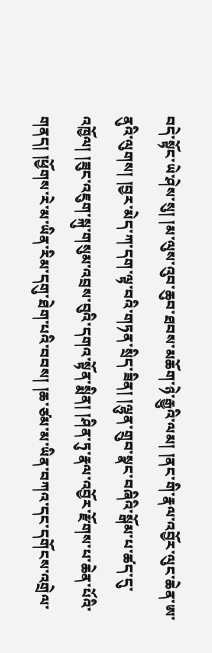བདེ་སྟོང་ཡེ་ཤེས་སུ། །མ་ལུས་འུབ་ཆུབ་ཐབས་མཆོག་ཉེ་རྒྱུའི་ལམ། །ནང་གི་རྣལ་འབྱོར་ལུང་ཆེན་ཨ་ནུའི་ལུགས། །བྱར་མེད་ཀ་དག་ལྟ་བའི་གཏན་སྲིད་ཟིན། །ལྷུན་གྲུབ་སྣང་བཞིའི་སྒོམ་པ་ཚད་དུ་འཁྱོལ། །ཟུང་འཇུག་སྐུ་གསུམ་འབྲས་བུའི་དགའ་སྟོན་སྨིན། །ཤིན་ཏུ་རྣལ་འབྱོར་རྫོགས་པ་ཆེན་པོའི་གནད། །ཕྱོགས་རེ་མ་ཡིན་རིམ་དགུ་ཐེག་པའི་བབས། །ཆ་ཙམ་མ་ཡིན་བཀའ་དང་དགོངས་འགྲེལ་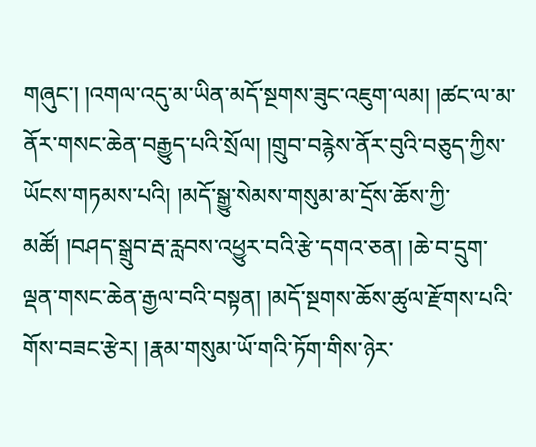གཞུང་། །འགལ་འདུ་མ་ཡིན་མདོ་སྔགས་ཟུང་འཇུག་ལམ། །ཚང་ལ་མ་ནོར་གསང་ཆེན་བརྒྱུད་པའི་སྲོལ། །གྲུབ་བརྙེས་ནོར་བུའི་བཅུད་ཀྱིས་ཡོངས་གཏམས་པའི། །མདོ་སྒྱུ་སེམས་གསུམ་མ་དྲོས་ཆོས་ཀྱི་མཚོ། །བཤད་སྒྲུབ་རྦ་རླབས་འཕྱུར་བའི་རྩེ་དགའ་ཅན། །ཆེ་བ་དྲུག་ལྡན་གསང་ཆེན་རྒྱལ་བའི་བསྟན། །མདོ་སྔགས་ཆོས་ཚུལ་རྫོགས་པའི་གོས་བཟང་རྩེར། །རྣམ་གསུམ་ཡོ་གའི་ཏོག་གིས་ཉེར་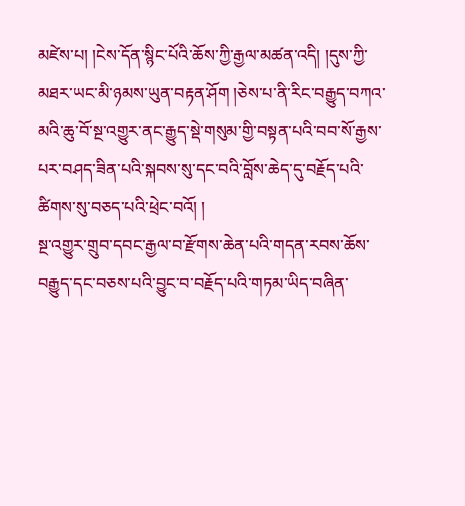མཛེས་པ། །ངེས་དོན་སྙིང་པོའི་ཆོས་ཀྱི་རྒྱལ་མཚན་འདི། །དུས་ཀྱི་མཐར་ཡང་མི་ཉམས་ཡུན་བརྟན་ཤོག །ཅེས་པ་ནི་རིང་བརྒྱུད་བཀའ་མའི་ཆུ་བོ་སྔ་འགྱུར་ནང་རྒྱུད་སྡེ་གསུམ་གྱི་བསྟན་པའི་བབ་སོ་རྒྱས་པར་བཤད་ཟིན་པའི་སྐབས་སུ་དང་བའི་བློས་ཆེད་དུ་བརྗོད་པའི་ཚིགས་སུ་བཅད་པའི་ཕྲེང་བའོ། །
སྔ་འགྱུར་གྲུབ་དབང་རྒྱལ་བ་རྫོགས་ཆེན་པའི་གདན་རབས་ཆོས་བརྒྱུད་དང་བཅས་པའི་བྱུང་བ་བརྗོད་པའི་གཏམ་ཡིད་བཞིན་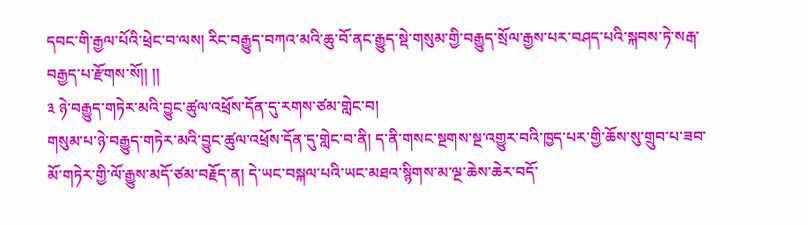དབང་གི་རྒྱལ་པོའི་ཕྲེང་བ་ལས། རིང་བརྒྱུད་བཀའ་མའི་ཆུ་བོ་ནང་རྒྱུད་སྡེ་གསུམ་གྱི་བརྒྱུད་སྲོལ་རྒྱས་པར་བཤད་པའི་སྐབས་ཏེ་སརྒ་བརྒྱད་པ་རྫོགས་སོ།། །།
༣ ཉེ་བརྒྱུད་གཏེར་མའི་བྱུང་ཚུལ་འཕྲོས་དོན་དུ་རགས་ཙམ་གླེང་བ།
གསུམ་པ་ཉེ་བརྒྱུད་གཏེར་མའི་བྱུང་ཚུལ་འཕྲོས་དོན་དུ་གླེང་བ་ནི། ད་ནི་གསང་སྔགས་སྔ་འགྱུར་བའི་ཁྱད་པར་གྱི་ཆོས་སུ་གྲུབ་པ་ཟབ་མོ་གཏེར་གྱི་ལོ་རྒྱུས་མདོ་ཙམ་བརྗོད་ན། དེ་ཡང་བསྐལ་པའི་ཡང་མཐའ་སྙིགས་མ་ལྔ་ཆེས་ཆེར་བདོ་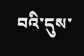བའི་དུས་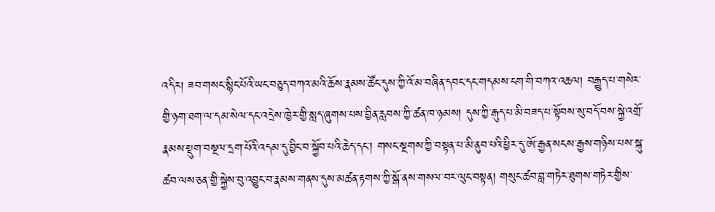འདིར། ཟབ་གསང་སྙིང་པོའི་ཡང་བཅུད་བཀའ་མའི་ཆོས་རྣམས་ཚོང་དུས་ཀྱི་འོ་མ་བཞིན་དབང་དང་གདམས་ངག་གི་བཀའ་འཆལ། བརྒྱུད་པ་གསེར་གྱི་ཉག་ཐག་ལ་དམ་སེལ་དང་འདྲེས་ཁྱེར་གྱི་སླད་ཞུགས་པས་བྱིན་རླབས་ཀྱི་ཚན་ཁ་ཉམས། དུས་ཀྱི་རྒུད་པ་མི་བཟད་པ་སྟོབས་སུ་བདོ་བས་སྐྱེ་འགྲོ་རྣམས་སྡུག་བསྔལ་དྲག་པོའི་འདམ་དུ་བྱིང་བ་སྐྱོབ་པའི་ཆེད་དང་། གསང་སྔགས་ཀྱི་བསྟན་པ་མི་ནུབ་པའི་ཕྱིར་དུ་ཨོ་རྒྱན་སངས་རྒྱས་གཉིས་པས་སྐུ་ཚབ་ལས་ཅན་གྱི་སྐྱེས་བུ་འབྱུང་བ་རྣམས་གནས་དུས་མཚན་རྟགས་ཀྱི་སྒོ་ནས་གསལ་བར་ལུང་བསྟན། གསུང་ཚབ་བླ་གཏེར་ཐུགས་གཏེར་གྱིས་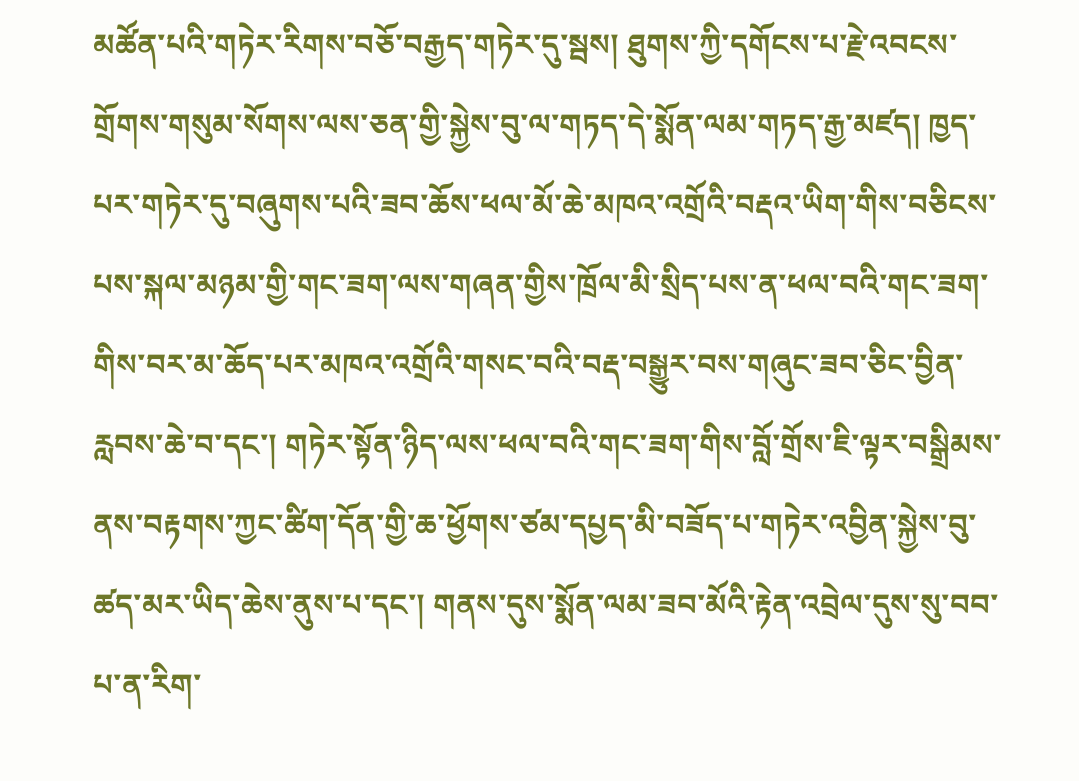མཚོན་པའི་གཏེར་རིགས་བཅོ་བརྒྱད་གཏེར་དུ་སྦས། ཐུགས་ཀྱི་དགོངས་པ་རྗེ་འབངས་གྲོགས་གསུམ་སོགས་ལས་ཅན་གྱི་སྐྱེས་བུ་ལ་གཏད་དེ་སྨོན་ལམ་གཏད་རྒྱ་མཛད། ཁྱད་པར་གཏེར་དུ་བཞུགས་པའི་ཟབ་ཆོས་ཕལ་མོ་ཆེ་མཁའ་འགྲོའི་བརྡའ་ཡིག་གིས་བཅིངས་པས་སྐལ་མཉམ་གྱི་གང་ཟག་ལས་གཞན་གྱིས་ཁྲོལ་མི་སྲིད་པས་ན་ཕལ་བའི་གང་ཟག་གིས་བར་མ་ཆོད་པར་མཁའ་འགྲོའི་གསང་བའི་བརྡ་བསྒྱུར་བས་གཞུང་ཟབ་ཅིང་བྱིན་རླབས་ཆེ་བ་དང་། གཏེར་སྟོན་ཉིད་ལས་ཕལ་བའི་གང་ཟག་གིས་བློ་གྲོས་ཇི་ལྟར་བསྒྲིམས་ནས་བརྟགས་ཀྱང་ཚིག་དོན་གྱི་ཆ་ཕྱོགས་ཙམ་དཔྱད་མི་བཟོད་པ་གཏེར་འབྱིན་སྐྱེས་བུ་ཚད་མར་ཡིད་ཆེས་ནུས་པ་དང་། གནས་དུས་སྨོན་ལམ་ཟབ་མོའི་རྟེན་འབྲེལ་དུས་སུ་བབ་པ་ན་རིག་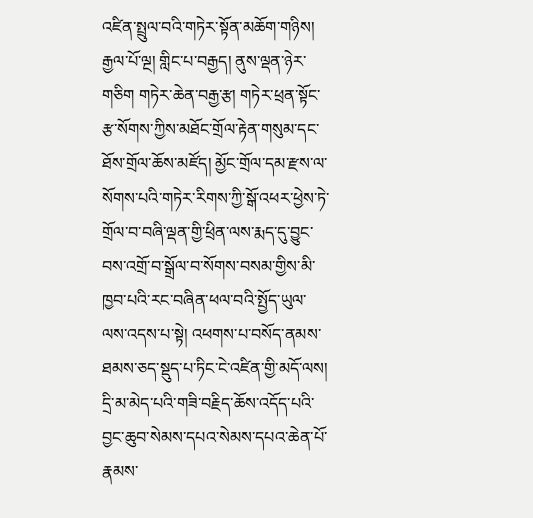འཛིན་སྤྲུལ་བའི་གཏེར་སྟོན་མཆོག་གཉིས། རྒྱལ་པོ་ལྔ། གླིང་པ་བརྒྱད། ནུས་ལྡན་ཉེར་གཅིག གཏེར་ཆེན་བརྒྱ་རྩ། གཏེར་ཕྲན་སྟོང་རྩ་སོགས་ཀྱིས་མཐོང་གྲོལ་རྟེན་གསུམ་དང་ཐོས་གྲོལ་ཆོས་མཛོད། མྱོང་གྲོལ་དམ་རྫས་ལ་སོགས་པའི་གཏེར་རིགས་ཀྱི་སྒོ་འཕར་ཕྱེས་ཏེ་གྲོལ་བ་བཞི་ལྡན་གྱི་ཕྲིན་ལས་རྨད་དུ་བྱུང་བས་འགྲོ་བ་སྒྲོལ་བ་སོགས་བསམ་གྱིས་མི་ཁྱབ་པའི་རང་བཞིན་ཕལ་བའི་སྤྱོད་ཡུལ་ལས་འདས་པ་སྟེ། འཕགས་པ་བསོད་ནམས་ཐམས་ཅད་སྡུད་པ་ཏིང་ངེ་འཛིན་གྱི་མདོ་ལས། དྲི་མ་མེད་པའི་གཟི་བརྗིད་ཆོས་འདོད་པའི་བྱང་ཆུབ་སེམས་དཔའ་སེམས་དཔའ་ཆེན་པོ་རྣམས་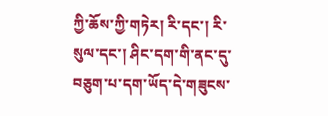ཀྱི་ཆོས་ཀྱི་གཏེར། རི་དང་། རི་སུལ་དང་། ཤིང་དག་གི་ནང་དུ་བཅུག་པ་དག་ཡོད་དེ་གཟུངས་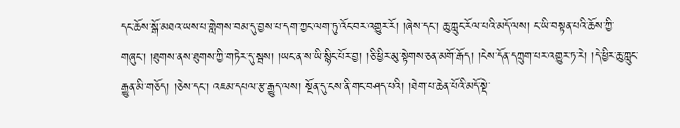དང་ཆོས་སྒོ་མཐའ་ཡས་པ་གླེགས་བམ་དུ་བྱས་པ་དག་ཀྱང་ལག་ཏུ་འོང་བར་འགྱུར་རོ། །ཞེས་དང་། ཆུ་ཀླུང་རོལ་པའི་མདོ་ལས། ང་ཡི་བསྟན་པའི་ཆོས་ཀྱི་གཞུང་། །ཐུགས་ནས་ཐུགས་ཀྱི་གཏེར་དུ་སྦས། །ཡང་ན་ས་ཡི་སྙིང་པོར་བྱ། །ཅི་ཕྱིར་མུ་སྟེགས་ཅན་མགོ་རྒོད། །ངེས་དོན་དཀྲུག་པར་འགྱུར་ཏ་རེ། །དེ་ཕྱིར་ཆུ་ཀླུང་རྒྱུན་མི་གཅོད། །ཅེས་དང་། འཇམ་དཔལ་རྩ་རྒྱུད་ལས། སྔོན་དུ་ངས་ནི་གང་བཤད་པའི། །ཐེག་པ་ཆེན་པོའི་མདོ་སྡེ་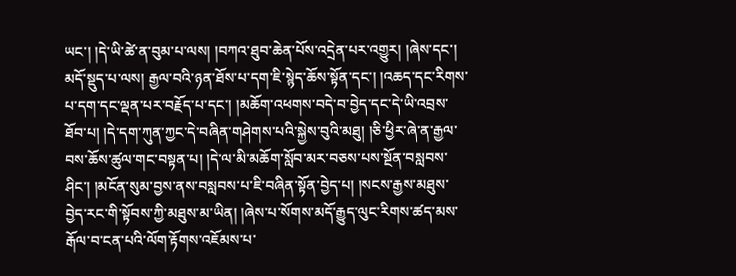ཡང་། །དེ་ཡི་ཚེ་ན་བུམ་པ་ལས། །བཀའ་ཐུབ་ཆེན་པོས་འདྲེན་པར་འགྱུར། །ཞེས་དང་། མདོ་སྡུད་པ་ལས། རྒྱལ་བའི་ཉན་ཐོས་པ་དག་ཇི་སྙེད་ཆོས་སྟོན་དང་། །འཆད་དང་རིགས་པ་དག་དང་ལྡན་པར་བརྗོད་པ་དང་། །མཆོག་འཕགས་བདེ་བ་བྱེད་དང་དེ་ཡི་འབྲས་ཐོབ་པ། །དེ་དག་ཀུན་ཀྱང་དེ་བཞིན་གཤེགས་པའི་སྐྱེས་བུའི་མཐུ། །ཅི་ཕྱིར་ཞེ་ན་རྒྱལ་བས་ཆོས་ཚུལ་གང་བསྟན་པ། །དེ་ལ་མི་མཆོག་སློབ་མར་བཅས་པས་སྔོན་བསླབས་ཤིང་། །མངོན་སུམ་བྱས་ནས་བསླབས་པ་ཇི་བཞིན་སྟོན་བྱེད་པ། །སངས་རྒྱས་མཐུས་བྱེད་རང་གི་སྟོབས་ཀྱི་མཐུས་མ་ཡིན། །ཞེས་པ་སོགས་མདོ་རྒྱུད་ལུང་རིགས་ཚད་མས་རྒོལ་བ་ངན་པའི་ལོག་རྟོགས་འཇོམས་པ་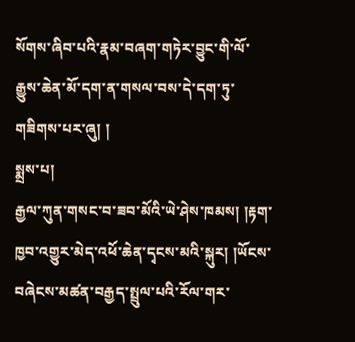སོགས་ཞིབ་པའི་རྣམ་བཞག་གཏེར་བྱུང་གི་ལོ་རྒྱུས་ཆེན་མོ་དག་ན་གསལ་བས་དེ་དག་ཏུ་གཟིགས་པར་ཞུ། །
སྨྲས་པ།
རྒྱལ་ཀུན་གསང་བ་ཟབ་མོའི་ཡེ་ཤེས་ཁམས། །རྟག་ཁྱབ་འགྱུར་མེད་འཕོ་ཆེན་དྭངས་མའི་སྐུར། །ཡོངས་བཞེངས་མཚན་བརྒྱད་སྤྲུལ་པའི་རོལ་གར་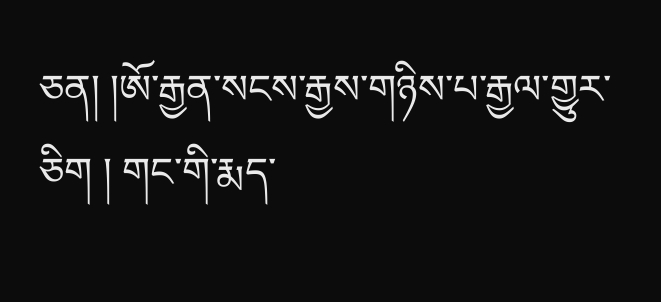ཅན། །ཨོ་རྒྱན་སངས་རྒྱས་གཉིས་པ་རྒྱལ་གྱུར་ཅིག ། གང་གི་རྨད་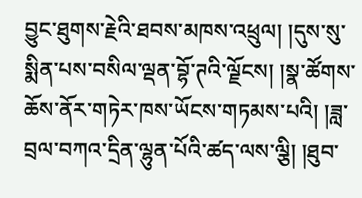བྱུང་ཐུགས་རྗེའི་ཐབས་མཁས་འཕྲུལ། །དུས་སུ་སྨིན་པས་བསིལ་ལྡན་བྷོ་ཊའི་ལྗོངས། །སྣ་ཚོགས་ཆོས་ནོར་གཏེར་ཁས་ཡོངས་གཏམས་པའི། །ཟླ་བྲལ་བཀའ་དྲིན་ལྷུན་པོའི་ཚད་ལས་ལྕི། །ཐུབ་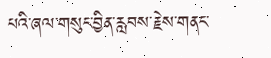པའི་ཞལ་གསུང་བྱིན་རླབས་རྗེས་གནང་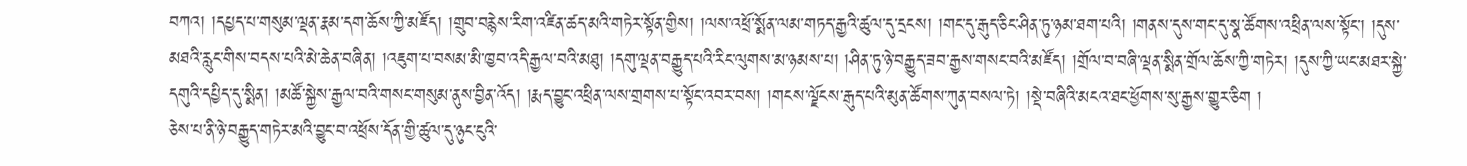བཀའ། །དཔྱད་པ་གསུམ་ལྡན་རྣམ་དག་ཆོས་ཀྱི་མཛོད། །གྲུབ་བརྙེས་རིག་འཛིན་ཚད་མའི་གཏེར་སྟོན་གྱིས། །ལས་འཕྲོ་སྨོན་ལམ་གཏད་རྒྱའི་ཚུལ་དུ་དྲངས། །གང་དུ་རྒུད་ཅིང་ཤིན་ཏུ་ཉམ་ཐག་པའི། །གནས་དུས་གང་དུ་སྣ་ཚོགས་འཕྲིན་ལས་སྟོང་། །དུས་མཐའི་རླུང་གིས་བདས་པའི་མེ་ཆེན་བཞིན། །འཇུག་པ་བསམ་མི་ཁྱབ་འདི་རྒྱལ་བའི་མཐུ། །དགུ་ལྡན་བརྒྱུད་པའི་རིང་ལུགས་མ་ཉམས་པ། །ཤིན་ཏུ་ཉེ་བརྒྱུད་ཟབ་རྒྱས་གསང་བའི་མཛོད། །གྲོལ་བ་བཞི་ལྡན་སྨིན་གྲོལ་ཆོས་ཀྱི་གཏེར། །དུས་ཀྱི་ཡང་མཐར་སྐྱེ་དགུའི་དཔྱིད་དུ་སྨིན། །མཚོ་སྐྱེས་རྒྱལ་བའི་གསང་གསུམ་ནུས་བྱིན་འོད། །རྨད་བྱུང་འཕྲིན་ལས་གྲགས་པ་སྟོང་འབར་བས། །གངས་ལྗོངས་རྒུད་པའི་མུན་ཚོགས་ཀུན་བསལ་ཏེ། །སྡེ་བཞིའི་མངའ་ཐང་ཕྱོགས་སུ་རྒྱས་གྱུར་ཅིག །
ཅེས་པ་ནི་ཉེ་བརྒྱུད་གཏེར་མའི་བྱུང་བ་འཕྲོས་དོན་གྱི་ཚུལ་དུ་ཉུང་ངུའི་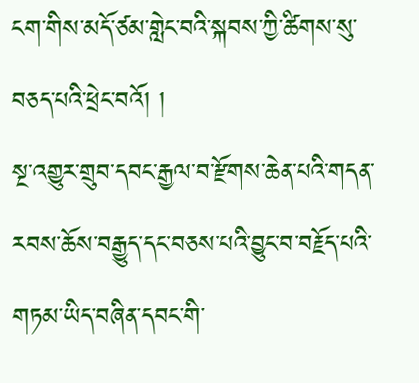ངག་གིས་མདོ་ཙམ་གླེང་བའི་སྐབས་ཀྱི་ཚིགས་སུ་བཅད་པའི་ཕྲེང་བའོ། །
སྔ་འགྱུར་གྲུབ་དབང་རྒྱལ་བ་རྫོགས་ཆེན་པའི་གདན་རབས་ཆོས་བརྒྱུད་དང་བཅས་པའི་བྱུང་བ་བརྗོད་པའི་གཏམ་ཡིད་བཞིན་དབང་གི་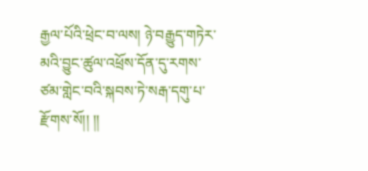རྒྱལ་པོའི་ཕྲེང་བ་ལས། ཉེ་བརྒྱུད་གཏེར་མའི་བྱུང་ཚུལ་འཕྲོས་དོན་དུ་རགས་ཙམ་གླེང་བའི་སྐབས་ཏེ་སརྒ་དགུ་པ་རྫོགས་སོ།། །།